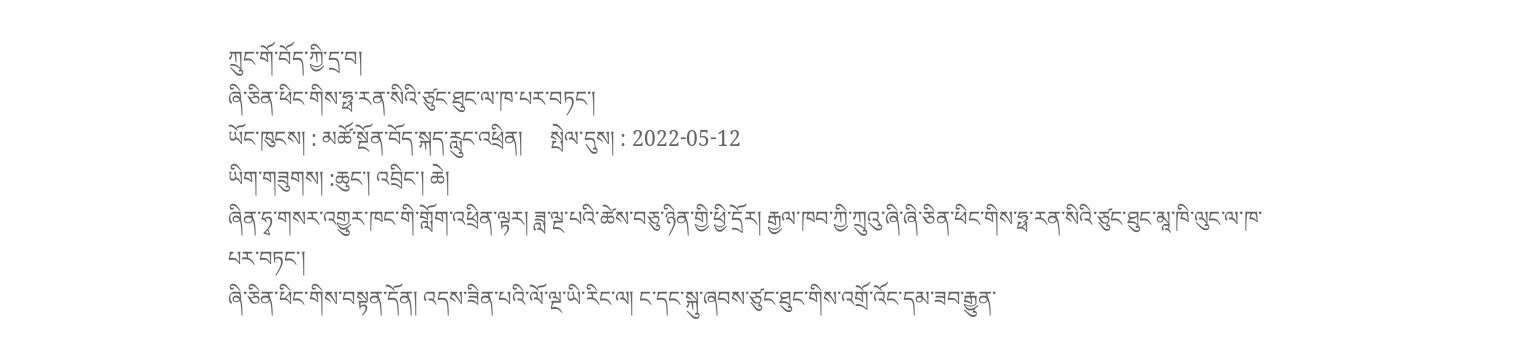ཀྲུང་གོ་བོད་ཀྱི་དྲ་བ།
ཞི་ཅིན་ཕིང་གིས་ཧྥ་རན་སིའི་ཙུང་ཐུང་ལ་ཁ་པར་བཏང་།
ཡོང་ཁུངས། : མཚོ་སྔོན་བོད་སྐད་རླུང་འཕྲིན།     སྤེལ་དུས། : 2022-05-12
ཡིག་གཟུགས། :ཆུང་། འབྲིང་། ཆེ།
ཞིན་ཧྭ་གསར་འགྱུར་ཁང་གི་གློག་འཕྲིན་ལྟར། ཟླ་ལྔ་པའི་ཚེས་བཅུ་ཉིན་གྱི་ཕྱི་དྲོར། རྒྱལ་ཁབ་ཀྱི་ཀྲུའུ་ཞི་ཞི་ཅིན་ཕིང་གིས་ཧྥ་རན་སིའི་ཙུང་ཐུང་མཱ་ཁི་ལུང་ལ་ཁ་པར་བཏང་།
ཞི་ཅིན་ཕིང་གིས་བསྟན་དོན། འདས་ཟིན་པའི་ལོ་ལྔ་ཡི་རིང་ལ། ང་དང་སྐུ་ཞབས་ཙུང་ཐུང་གིས་འགྲོ་འོང་དམ་ཟབ་རྒྱུན་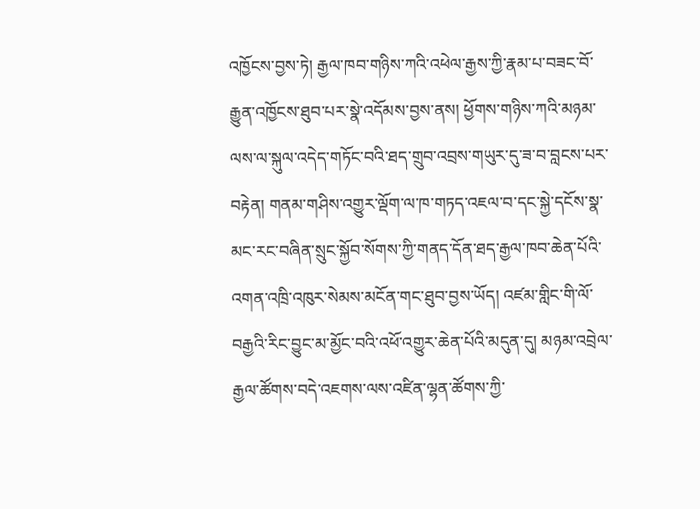འཁྱོངས་བྱས་ཏེ། རྒྱལ་ཁབ་གཉིས་ཀའི་འཕེལ་རྒྱས་ཀྱི་རྣམ་པ་བཟང་བོ་རྒྱུན་འཁྱོངས་ཐུབ་པར་སྣེ་འདོམས་བྱས་ནས། ཕྱོགས་གཉིས་ཀའི་མཉམ་ལས་ལ་སྐུལ་འདེད་གཏོང་བའི་ཐད་གྲུབ་འབྲས་གཡུར་དུ་ཟ་བ་བླངས་པར་བརྟེན། གནམ་གཤིས་འགྱུར་ལྡོག་ལ་ཁ་གཏད་འཇལ་བ་དང་སྐྱེ་དངོས་སྣ་མང་རང་བཞིན་སྲུང་སྐྱོབ་སོགས་ཀྱི་གནད་དོན་ཐད་རྒྱལ་ཁབ་ཆེན་པོའི་འགན་འཁྲི་འཁུར་སེམས་མངོན་གང་ཐུབ་བྱས་ཡོད། འཛམ་གླིང་གི་ལོ་བརྒྱའི་རིང་བྱུང་མ་མྱོང་བའི་འཕོ་འགྱུར་ཆེན་པོའི་མདུན་དུ། མཉམ་འབྲེལ་རྒྱལ་ཚོགས་བདེ་འཇགས་ལས་འཛིན་ལྷན་ཚོགས་ཀྱི་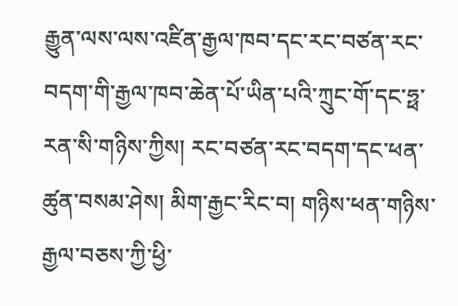རྒྱུན་ལས་ལས་འཛིན་རྒྱལ་ཁབ་དང་རང་བཙན་རང་བདག་གི་རྒྱལ་ཁབ་ཆེན་པོ་ཡིན་པའི་ཀྲུང་གོ་དང་ཧྥ་རན་སི་གཉིས་ཀྱིས། རང་བཙན་རང་བདག་དང་ཕན་ཚུན་བསམ་ཤེས། མིག་རྒྱང་རིང་བ། གཉིས་ཕན་གཉིས་རྒྱལ་བཅས་ཀྱི་ཕྱི་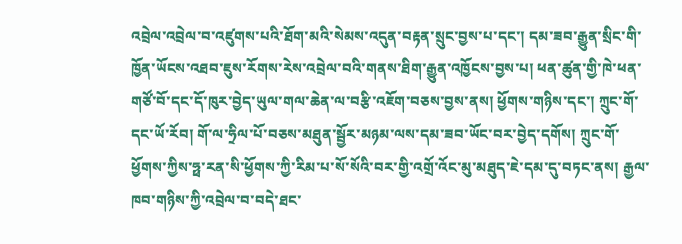འབྲེལ་འབྲེལ་བ་འཛུགས་པའི་ཐོག་མའི་སེམས་འདུན་བརྟན་སྲུང་བྱས་པ་དང་། དམ་ཟབ་རྒྱུན་སྲིང་གི་ཁྱོན་ཡོངས་འཐབ་ཇུས་རོགས་རེས་འབྲེལ་བའི་གནས་ཐིག་རྒྱུན་འཁྱོངས་བྱས་པ། ཕན་ཚུན་གྱི་ཁེ་ཕན་གཙོ་བོ་དང་དོ་ཁུར་བྱེད་ཡུལ་གལ་ཆེན་ལ་བརྩི་འཇོག་བཅས་བྱས་ནས། ཕྱོགས་གཉིས་དང་། ཀྲུང་གོ་དང་ཡོ་རོབ། གོ་ལ་ཧྲིལ་པོ་བཅས་མཐུན་སྦྱོར་མཉམ་ལས་དམ་ཟབ་ཡོང་བར་བྱེད་དགོས། ཀྲུང་གོ་ཕྱོགས་ཀྱིས་ཧྥ་རན་སི་ཕྱོགས་ཀྱི་རིམ་པ་སོ་སོའི་བར་གྱི་འགྲོ་འོང་མུ་མཐུད་ཇེ་དམ་དུ་བཏང་ནས། རྒྱལ་ཁབ་གཉིས་ཀྱི་འབྲེལ་བ་བདེ་ཐང་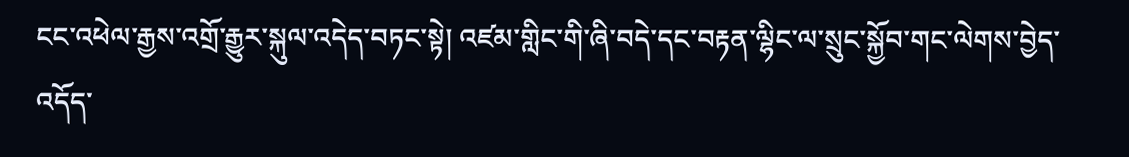ངང་འཕེལ་རྒྱས་འགྲོ་རྒྱུར་སྐུལ་འདེད་བཏང་སྟེ། འཛམ་གླིང་གི་ཞི་བདེ་དང་བརྟན་ལྷིང་ལ་སྲུང་སྐྱོབ་གང་ལེགས་བྱེད་འདོད་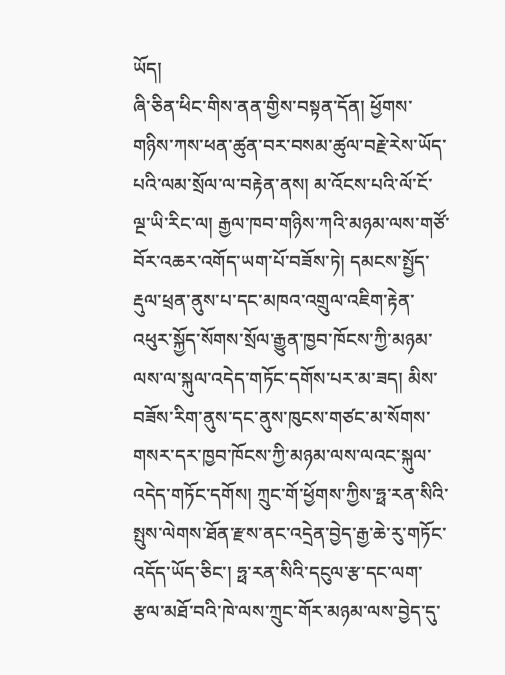ཡོད།
ཞི་ཅིན་ཕིང་གིས་ནན་གྱིས་བསྟན་དོན། ཕྱོགས་གཉིས་ཀས་ཕན་ཚུན་བར་བསམ་ཚུལ་བརྗེ་རེས་ཡོད་པའི་ལམ་སྲོལ་ལ་བརྟེན་ནས། མ་འོངས་པའི་ལོ་ངོ་ལྔ་ཡི་རིང་ལ། རྒྱལ་ཁབ་གཉིས་ཀའི་མཉམ་ལས་གཙོ་བོར་འཆར་འགོད་ཡག་པོ་བཟོས་ཏེ། དམངས་སྤྱོད་རྡུལ་ཕྲན་ནུས་པ་དང་མཁའ་འགྲུལ་འཇིག་རྟེན་འཕུར་སྐྱོད་སོགས་སྲོལ་རྒྱུན་ཁྱབ་ཁོངས་ཀྱི་མཉམ་ལས་ལ་སྐུལ་འདེད་གཏོང་དགོས་པར་མ་ཟད། མིས་བཟོས་རིག་ནུས་དང་ནུས་ཁུངས་གཙང་མ་སོགས་གསར་དར་ཁྱབ་ཁོངས་ཀྱི་མཉམ་ལས་ལའང་སྐུལ་འདེད་གཏོང་དགོས། ཀྲུང་གོ་ཕྱོགས་ཀྱིས་ཧྥ་རན་སིའི་སྤུས་ལེགས་ཐོན་རྫས་ནང་འདྲེན་བྱེད་རྒྱ་ཆེ་རུ་གཏོང་འདོད་ཡོད་ཅིང་། ཧྥ་རན་སིའི་དངུལ་རྩ་དང་ལག་རྩལ་མཐོ་བའི་ཁེ་ལས་ཀྲུང་གོར་མཉམ་ལས་བྱེད་དུ་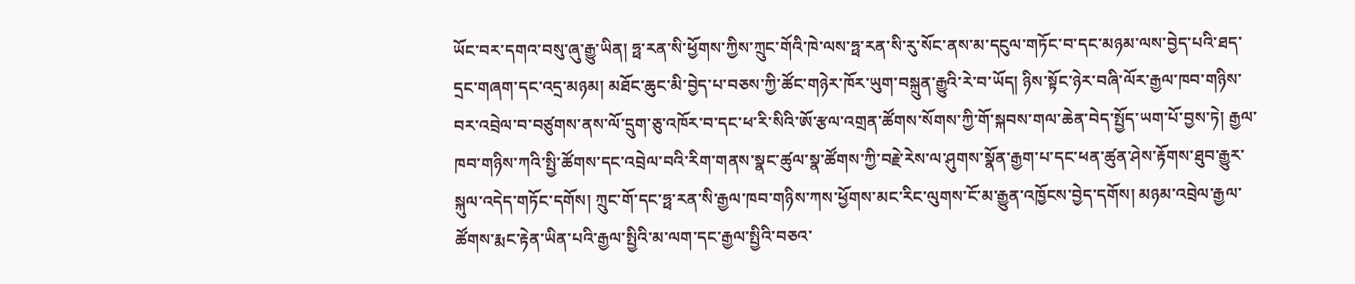ཡོང་བར་དགའ་བསུ་ཞུ་རྒྱུ་ཡིན། ཧྥ་རན་སི་ཕྱོགས་ཀྱིས་ཀྲུང་གོའི་ཁེ་ལས་ཧྥ་རན་སི་རུ་སོང་ནས་མ་དངུལ་གཏོང་བ་དང་མཉམ་ལས་བྱེད་པའི་ཐད་དྲང་གཞག་དང་འདྲ་མཉམ། མཐོང་ཆུང་མི་བྱེད་པ་བཅས་ཀྱི་ཚོང་གཉེར་ཁོར་ཡུག་བསྐྲུན་རྒྱུའི་རེ་བ་ཡོད། ཉིས་སྟོང་ཉེར་བཞི་ལོར་རྒྱལ་ཁབ་གཉིས་བར་འབྲེལ་བ་བཙུགས་ནས་ལོ་དྲུག་ཅུ་འཁོར་བ་དང་ཕ་རི་སིའི་ཨོ་རྩལ་འགྲན་ཚོགས་སོགས་ཀྱི་གོ་སྐབས་གལ་ཆེན་བེད་སྤྱོད་ཡག་པོ་བྱས་ཏེ། རྒྱལ་ཁབ་གཉིས་ཀའི་སྤྱི་ཚོགས་དང་འབྲེལ་བའི་རིག་གནས་སྣང་ཚུལ་སྣ་ཚོགས་ཀྱི་བརྗེ་རེས་ལ་ཤུགས་སྣོན་རྒྱག་པ་དང་ཕན་ཚུན་ཤེས་རྟོགས་ཐུབ་རྒྱུར་སྐུལ་འདེད་གཏོང་དགོས། ཀྲུང་གོ་དང་ཧྥ་རན་སི་རྒྱལ་ཁབ་གཉིས་ཀས་ཕྱོགས་མང་རིང་ལུགས་ངོ་མ་རྒྱུན་འཁྱོངས་བྱེད་དགོས། མཉམ་འབྲེལ་རྒྱལ་ཚོགས་རྨང་རྟེན་ཡིན་པའི་རྒྱལ་སྤྱིའི་མ་ལག་དང་རྒྱལ་སྤྱིའི་བཅའ་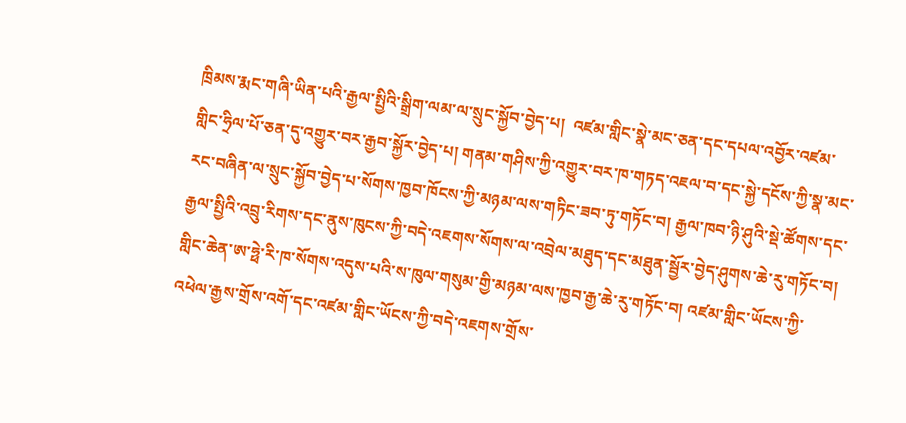ཁྲིམས་རྨང་གཞི་ཡིན་པའི་རྒྱལ་སྤྱིའི་སྒྲིག་ལམ་ལ་སྲུང་སྐྱོབ་བྱེད་པ།  འཛམ་གླིང་སྣེ་མང་ཅན་དང་དཔལ་འབྱོར་འཛམ་གླིང་ཧྲིལ་པོ་ཅན་དུ་འགྱུར་བར་རྒྱབ་སྐྱོར་བྱེད་པ། གནམ་གཤིས་ཀྱི་འགྱུར་བར་ཁ་གཏད་འཇལ་བ་དང་སྐྱེ་དངོས་ཀྱི་སྣ་མང་རང་བཞིན་ལ་སྲུང་སྐྱོབ་བྱེད་པ་སོགས་ཁྱབ་ཁོངས་ཀྱི་མཉམ་ལས་གཏིང་ཟབ་ཏུ་གཏོང་བ། རྒྱལ་ཁབ་ཉི་ཤུའི་སྡེ་ཚོགས་དང་རྒྱལ་སྤྱིའི་འབྲུ་རིགས་དང་ནུས་ཁུངས་ཀྱི་བདེ་འཇགས་སོགས་ལ་འབྲེལ་མཐུད་དང་མཐུན་སྦྱོར་བྱེད་ཤུགས་ཆེ་རུ་གཏོང་བ། གླིང་ཆེན་ཨ་ཧྥེ་རི་ཁ་སོགས་འདུས་པའི་ས་ཁུལ་གསུམ་གྱི་མཉམ་ལས་ཁྱབ་རྒྱ་ཆེ་རུ་གཏོང་བ། འཛམ་གླིང་ཡོངས་ཀྱི་འཕེལ་རྒྱས་གྲོས་འགོ་དང་འཛམ་གླིང་ཡོངས་ཀྱི་བདེ་འཇགས་གྲོས་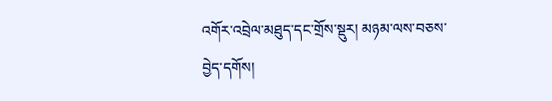འགོར་འབྲེལ་མཐུད་དང་གྲོས་སྡུར། མཉམ་ལས་བཅས་བྱེད་དགོས།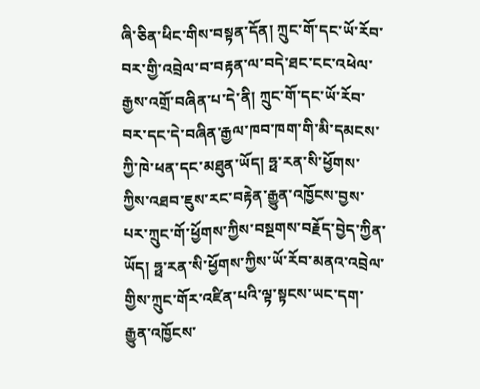ཞི་ཅིན་ཕིང་གིས་བསྟན་དོན། ཀྲུང་གོ་དང་ཡོ་རོབ་བར་གྱི་འབྲེལ་བ་བརྟན་ལ་བདེ་ཐང་ངང་འཕེལ་རྒྱས་འགྲོ་བཞིན་པ་དེ་ནི། ཀྲུང་གོ་དང་ཡོ་རོབ་བར་དང་དེ་བཞིན་རྒྱལ་ཁབ་ཁག་གི་མི་དམངས་ཀྱི་ཁེ་ཕན་དང་མཐུན་ཡོད། ཧྥ་རན་སི་ཕྱོགས་ཀྱིས་འཐབ་ཇུས་རང་བརྟེན་རྒྱུན་འཁྱོངས་བྱས་པར་ཀྲུང་གོ་ཕྱོགས་ཀྱིས་བསྔགས་བརྗོད་བྱེད་ཀྱིན་ཡོད། ཧྥ་རན་སི་ཕྱོགས་ཀྱིས་ཡོ་རོབ་མནའ་འབྲེལ་གྱིས་ཀྲུང་གོར་འཛིན་པའི་ལྟ་སྟངས་ཡང་དག་རྒྱུན་འཁྱོངས་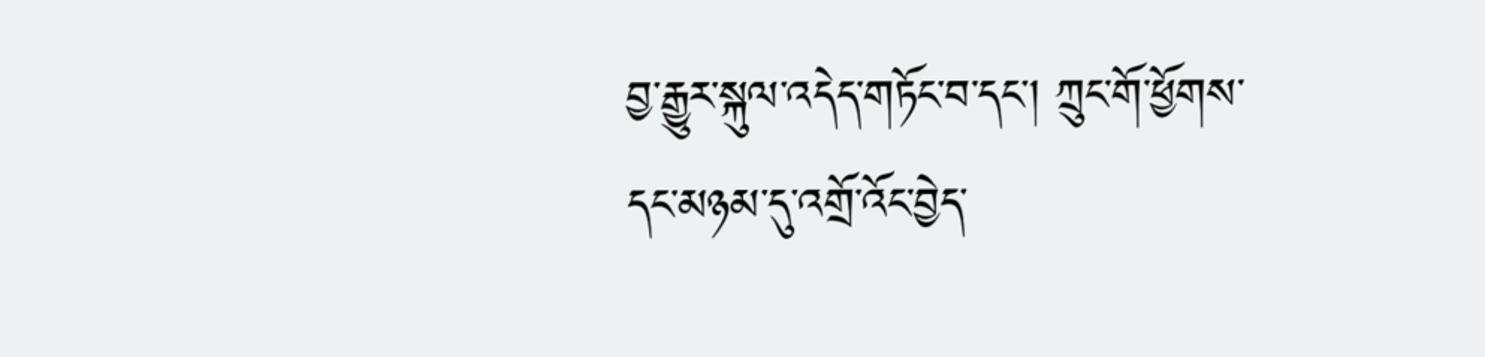བྱ་རྒྱུར་སྐུལ་འདེད་གཏོང་བ་དང་། ཀྲུང་གོ་ཕྱོགས་དང་མཉམ་དུ་འགྲོ་འོང་བྱེད་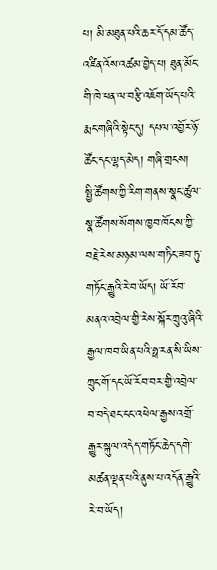པ། མི་མཐུན་པའི་ཆར་དོ་དམ་ཚོད་འཛིན་འོས་འཚམ་བྱེད་པ། ཐུན་མོང་གི་ཁེ་ཕན་ལ་བརྩི་འཇོག་ཡོད་པའི་རྨང་གཞིའི་སྟེང་དུ། དཔལ་འབྱོར་ཉོ་ཚོང་དང་ལྷད་མེད། གཞི་གྲངས། སྤྱི་ཚོགས་ཀྱི་རིག་གནས་སྣང་ཚུལ་སྣ་ཚོགས་སོགས་ཁྱབ་ཁོངས་ཀྱི་བརྗེ་རེས་མཉམ་ལས་གཏིང་ཟབ་ཏུ་གཏོང་རྒྱུའི་རེ་བ་ཡོད། ཡོ་རོབ་མནའ་འབྲེལ་གྱི་རེས་སྐོར་ཀྲུའུ་ཞིའི་རྒྱལ་ཁབ་ཡིན་པའི་ཧྥ་རན་སི་ཡིས་ཀྲུང་གོ་དང་ཡོ་རོབ་བར་གྱི་འབྲེལ་བ་བདེ་ཐང་ངང་འཕེལ་རྒྱས་འགྲོ་རྒྱུར་སྐུལ་འདེད་གཏོང་ཆེད་དགེ་མཚན་ལྡན་པའི་ནུས་པ་འདོན་རྒྱུའི་རེ་བ་ཡོད།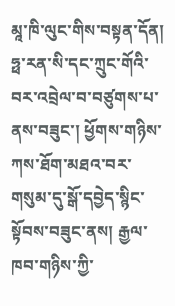མཱ་ཁི་ལུང་གིས་བསྟན་དོན། ཧྥ་རན་སི་དང་ཀྲུང་གོའི་བར་འབྲེལ་བ་བཙུགས་པ་ནས་བཟུང་། ཕྱོགས་གཉིས་ཀས་ཐོག་མཐའ་བར་གསུམ་དུ་སྒོ་དབྱེད་སྙིང་སྟོབས་བཟུང་ནས། རྒྱལ་ཁབ་གཉིས་ཀྱི་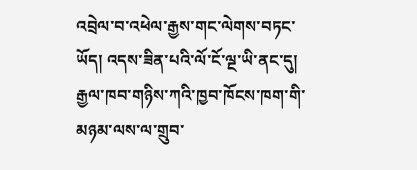འབྲེལ་བ་འཕེལ་རྒྱས་གང་ལེགས་བཏང་ཡོད། འདས་ཟིན་པའི་ལོ་ངོ་ལྔ་ཡི་ནང་དུ། རྒྱལ་ཁབ་གཉིས་ཀའི་ཁྱབ་ཁོངས་ཁག་གི་མཉམ་ལས་ལ་གྲུབ་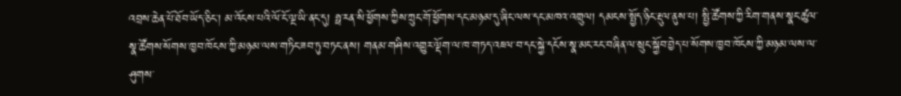འབྲས་ཆེན་པོ་ཐོབ་ཡོད་ཅིང་། མ་འོངས་པའི་ལོ་ངོ་ལྔ་ཡི་ནང་དུ། ཧྥ་རན་སི་ཕྱོགས་ཀྱིས་ཀྲུང་གོ་ཕྱོགས་དང་མཉམ་དུ་ཞིང་ལས་དང་མཁའ་འགྲུལ། དམངས་སྤྱོད་ཉིང་རྡུལ་ནུས་པ། སྤྱི་ཚོགས་ཀྱི་རིག་གནས་སྣང་ཚུལ་སྣ་ཚོགས་སོགས་ཁྱབ་ཁོངས་ཀྱི་མཉམ་ལས་གཏིང་ཟབ་ཏུ་བཏང་ནས། གནམ་གཤིས་འགྱུར་ལྡོག་ལ་ཁ་གཏད་འཇལ་བ་དང་སྐྱེ་དངོས་སྣ་མང་རང་བཞིན་ལ་སྲུང་སྐྱོབ་བྱེད་པ་སོགས་ཁྱབ་ཁོངས་ཀྱི་མཉམ་ལས་ལ་ཤུགས་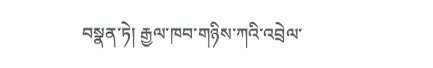བསྣན་ཏེ། རྒྱལ་ཁབ་གཉིས་ཀའི་འབྲེལ་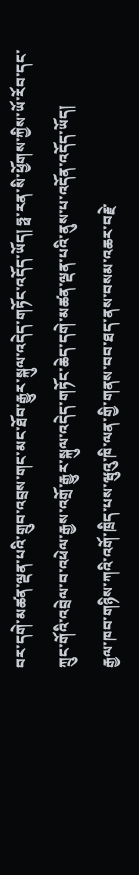བར་དགེ་མཚན་ལྡན་པའི་གྲུབ་འབྲས་གང་མང་ཐོབ་རྒྱུར་སྐུལ་འདེད་གཏོང་འདོད་ཡོད། ཧྥ་རན་སི་ཕྱོགས་ཀྱིས་ཡོ་རོབ་དང་ཀྲུང་གོའི་འབྲེལ་བ་འཕེལ་རྒྱས་འགྲོ་རྒྱུར་སྐུལ་འདེད་གཏོང་ཆེད་དགེ་མཚན་ལྡན་པའི་ནུས་པ་འདོན་འདོད་ཡོད།
རྒྱལ་ཁབ་གཉིས་ཀའི་འགོ་ཁྲིད་པས་ཝུའུ་ཁི་ལན་གྱི་གནས་བབ་ཐད་ནས་བསམ་འཆར་བརྗེ་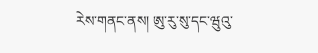རེས་གནང་ནས། ཨུ་རུ་སུ་དང་ཝུའུ་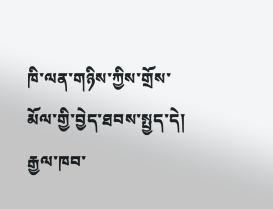ཁི་ལན་གཉིས་ཀྱིས་གྲོས་མོལ་གྱི་བྱེད་ཐབས་སྤྱད་དེ། རྒྱལ་ཁབ་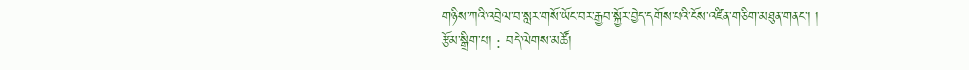གཉིས་ཀའི་འབྲེལ་བ་སླར་གསོ་ཡོང་བར་རྒྱབ་སྐྱོར་བྱེད་དགོས་པའི་ངོས་འཛིན་གཅིག་མཐུན་གནང་། །
རྩོམ་སྒྲིག་པ། : བདེ་ལེགས་མཚོ།